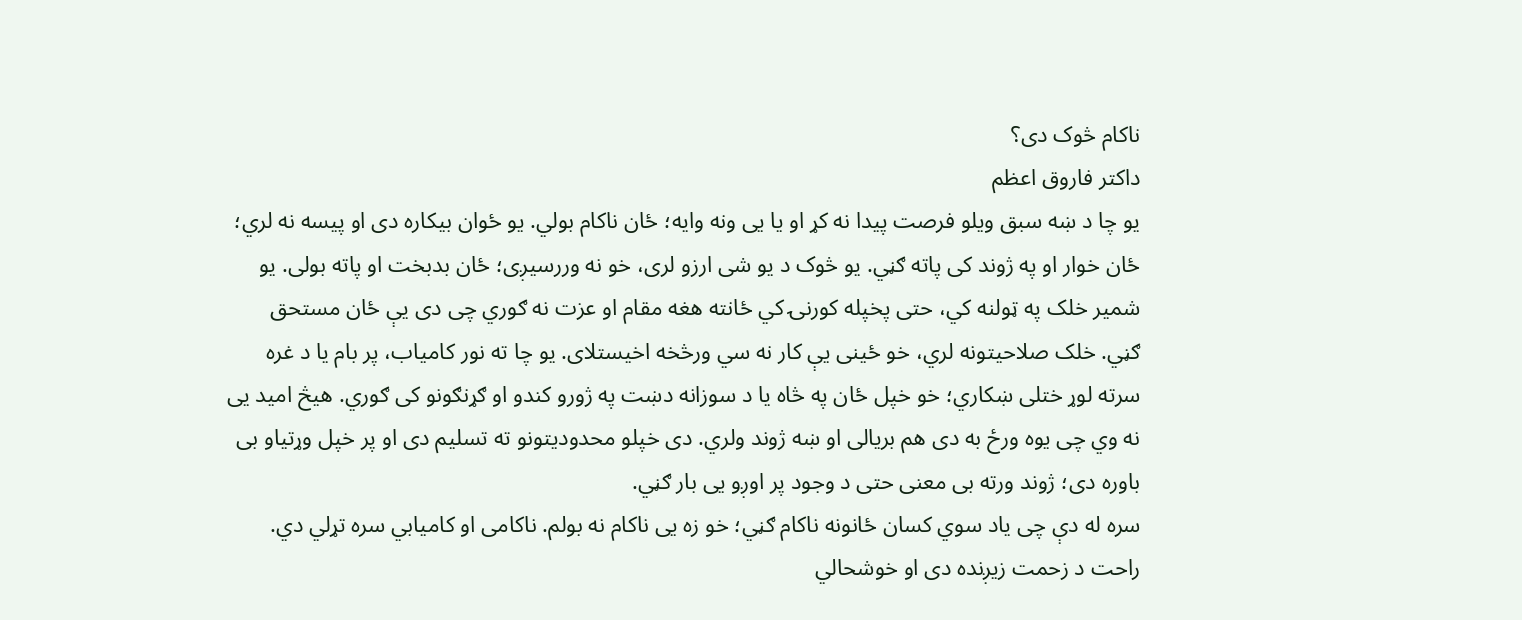ناکام څوک دی؟
داکتر فاروق اعظم
یو چا د ښه سبق ویلو فرصت پیدا نه کړ او یا یی ونه وایه؛ ځان ناکام بولي. یو ځوان بیکاره دی او پیسه نه لري؛ ځان خوار او په ژوند کی پاته ګڼي. یو څوک د یو شی ارزو لری، خو نه وررسیږی؛ ځان بدبخت او پاته بولی. یو شمیر خلک په ټولنه کي، حتی پخپله کورنۍ کي ځانته هغه مقام او عزت نه ګوري چی دی یې ځان مستحق ګڼي. خلک صلاحیتونه لري، خو ځینی یې کار نه سي ورڅخه اخیستلای. یو چا ته نور کامیاب، پر بام یا د غره سرته لوړ ختلی ښکاري؛ خو خپل ځان په څاه یا د سوزانه دښت په ژورو کندو او ګړنګونو کی ګوري. هیڅ امید یی نه وي چی یوه ورځ به دی هم بریالی او ښه ژوند ولري. دی خپلو محدودیتونو ته تسلیم دی او پر خپل وړتیاو بی باوره دی؛ ژوند ورته بی معنی حتی د وجود پر اوږو یی بار ګڼي.
سره له دې چی یاد سوي کسان ځانونه ناکام ګڼي؛ خو زه یی ناکام نه بولم. ناکامی او کامیابي سره تړلي دي. راحت د زحمت زیږنده دی او خوشحالي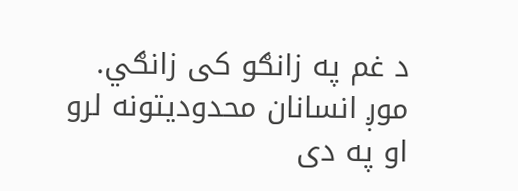د غم په زانګو کی زانګي. موږ انسانان محدودیتونه لرو او په دی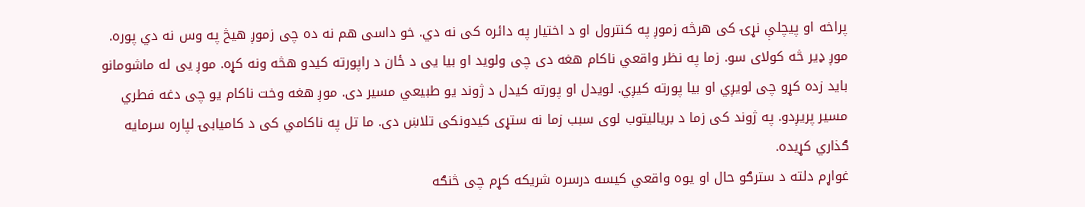پراخه او پیچلې نړۍ کی هرڅه زموږ په کنترول او د اختیار په دائره کی نه دي. خو داسی هم نه ده چی زموږ هیڅ په وس نه دي پوره. موږ ډیر څه کولای سو. زما په نظر واقعي ناکام هغه دی چی ولوید او بیا یی د ځان د راپورته کیدو هڅه ونه کړه. موږ یی له ماشومانو باید زده کړو چی لویږي او بیا پورته کیږي. لویدل او پورته کیدل د ژوند یو طبیعي مسیر دی. موږ هغه وخت ناکام یو چی دغه فطري مسیر پریږدو. په ژوند کی زما د بریالیتوب لوی سبب زما نه ستړی کیدونکی تلاښ دی. ما تل په ناکامي کی د کامیابۍ لپاره سرمایه ګذاري کړیده.
غواړم دلته د سترګو حال او یوه واقعي کیسه درسره شریکه کړم چی څنګه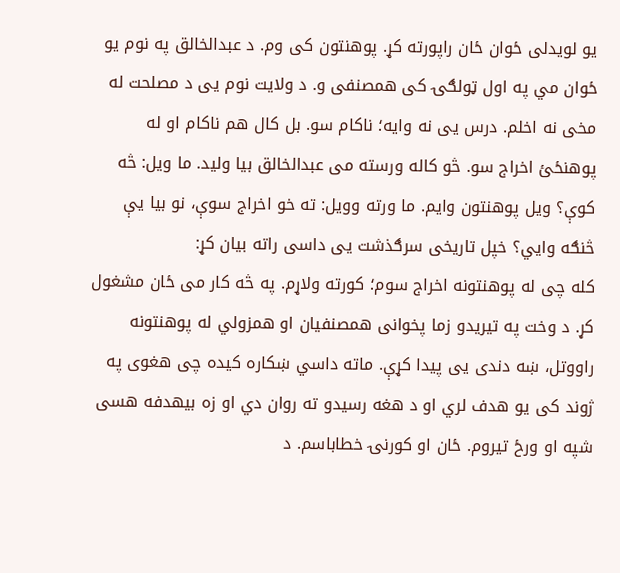یو لویدلی ځوان ځان راپورته کړ. پوهنتون کی وم. د عبدالخالق په نوم یو ځوان مي په اول ټولګۍ کی همصنفی و. د ولایت نوم یی د مصلحت له مخی نه اخلم. درس یی نه وایه؛ ناکام سو. بل کال هم ناکام او له پوهنځئ اخراج سو. څو کاله ورسته می عبدالخالق بیا ولید. ما ویل: څه کوې؟ ویل پوهنتون وایم. ما ورته وویل: ته خو اخراج سوې، نو بیا یې څنګه وایي؟ خپل تاریخی سرګذشت یی داسی راته بیان کړ:
کله چی له پوهنتونه اخراج سوم؛ کورته ولاړم. په څه کار می ځان مشغول کړ. د وخت په تیریدو زما پخوانی همصنفیان او همزولي له پوهنتونه راووتل، ښه دندی یی پیدا کړې. ماته داسي ښکاره کیده چی هغوی په ژوند کی یو هدف لري او د هغه رسیدو ته روان دي او زه بیهدفه هسی شپه او ورځ تیروم. ځان او کورنۍ خطاباسم. د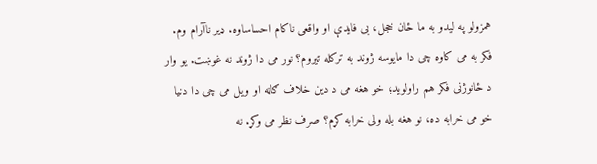همزولو په لیدو به ما ځان خجل، بی فایدې او واقعی ناکام احساساوه. ډیر ناآرام وم. فکر به می کاوه چی دا مایوسه ژوند به ترکله تیروم؟ نور می دا ژوند نه غوښت. یو وار د ځانوژنی فکر هم راولوید؛ خو هغه می د دین خلاف ګاڼه او ویل می چی دا دنیا خو می خرابه ده، نو هغه بله ولی خرابه کړم؟ صرف نظر می وکړ. نه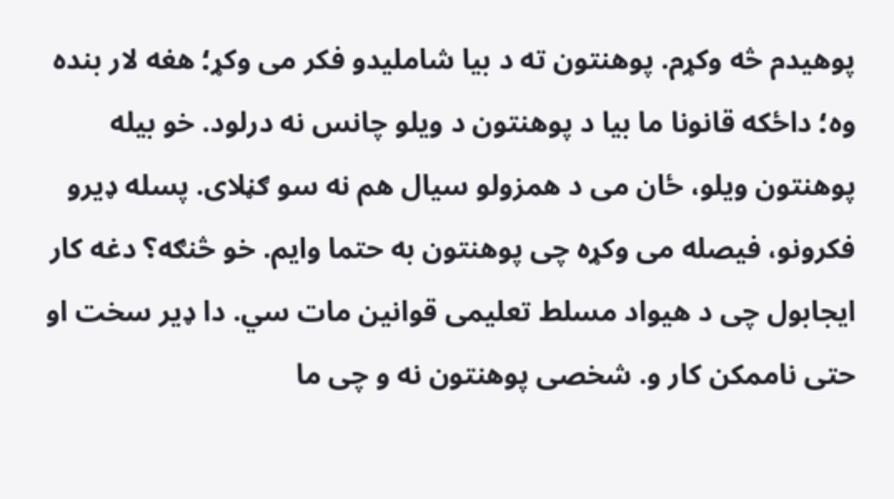پوهیدم څه وکړم. پوهنتون ته د بیا شاملیدو فکر می وکړ؛ هغه لار بنده وه؛ داځکه قانونا ما بیا د پوهنتون د ویلو چانس نه درلود. خو بیله پوهنتون ویلو، ځان می د همزولو سیال هم نه سو ګڼلای. پسله ډیرو فکرونو، فیصله می وکړه چی پوهنتون به حتما وایم. خو څنګه؟ دغه کار ایجابول چی د هیواد مسلط تعلیمی قوانین مات سي. دا ډیر سخت او حتی ناممکن کار و. شخصی پوهنتون نه و چی ما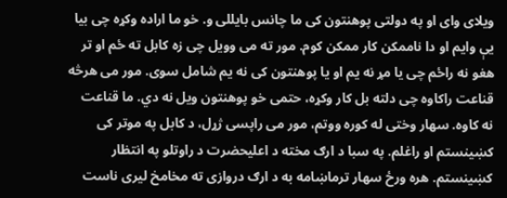ویلای وای او په دولتی پوهنتون کی ما چانس بایللی و. خو ما اراده وکړه چی بیا یې وایم او دا ناممکن کار ممکن کوم. مور ته می وویل چی زه کابل ته ځم او تر هغو نه راځم چی یا مړ نه یم او یا پوهنتون کی نه یم شامل سوی. مور می هرڅه قناعت راکاوه چی دلته بل کار وکړه، حتمی خو پوهنتون ویل نه دي. ما قناعت نه کاوه. سهار وختی له کوره ووتم، مور می راپسی ژړل، د کابل په موتر کی کښینستم او راغلم. په سبا د ارګ مخته د اعلیحضرت د راوتلو په انتظار کښینستم. هره ورځ سهار ترماښامه به د ارګ دروازی ته مخامخ لیری ناست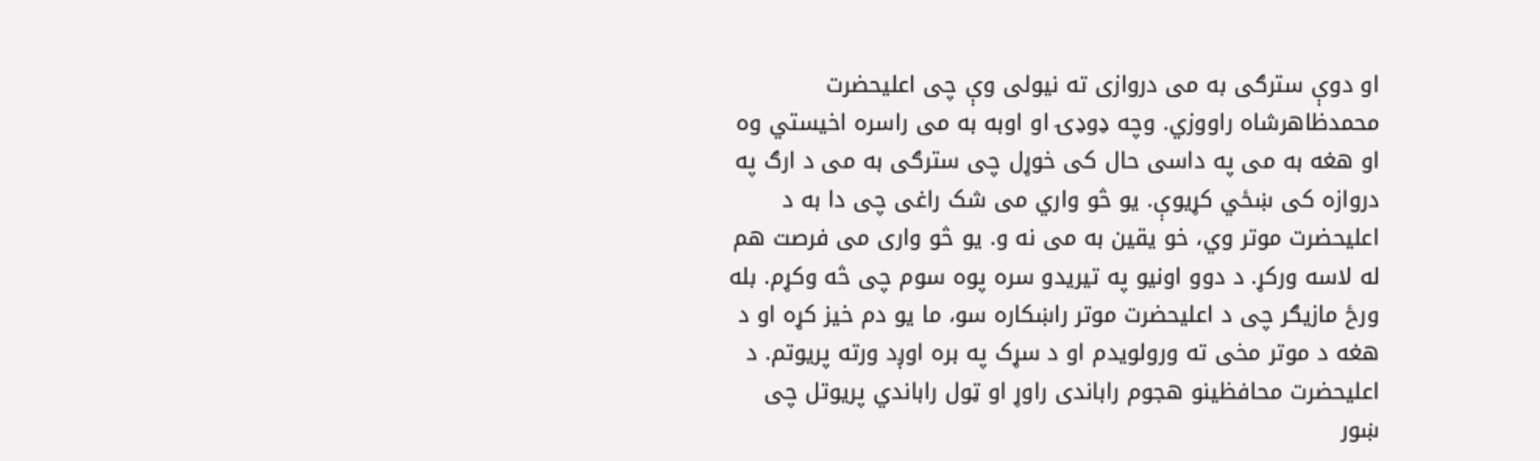او دوې سترګی به می دروازی ته نیولی وې چی اعلیحضرت محمدظاهرشاه راووزي. وچه ډوډۍ او اوبه به می راسره اخیستي وه او هغه به می په داسی حال کی خوړل چی سترګی به می د ارګ په دروازه کی ښځي کړیوې. یو څو واري می شک راغی چی دا به د اعلیحضرت موتر وي، خو یقین به می نه و. یو څو واری می فرصت هم له لاسه ورکړ. د دوو اونیو په تیریدو سره پوه سوم چی څه وکړم. بله ورځ مازیګر چی د اعلیحضرت موتر راښکاره سو، ما یو دم خیز کړه او د هغه د موتر مخی ته ورولویدم او د سړک په بره اوږد ورته پریوتم. د اعلیحضرت محافظینو هجوم راباندی راوړ او ټول راباندي پریوتل چی ښور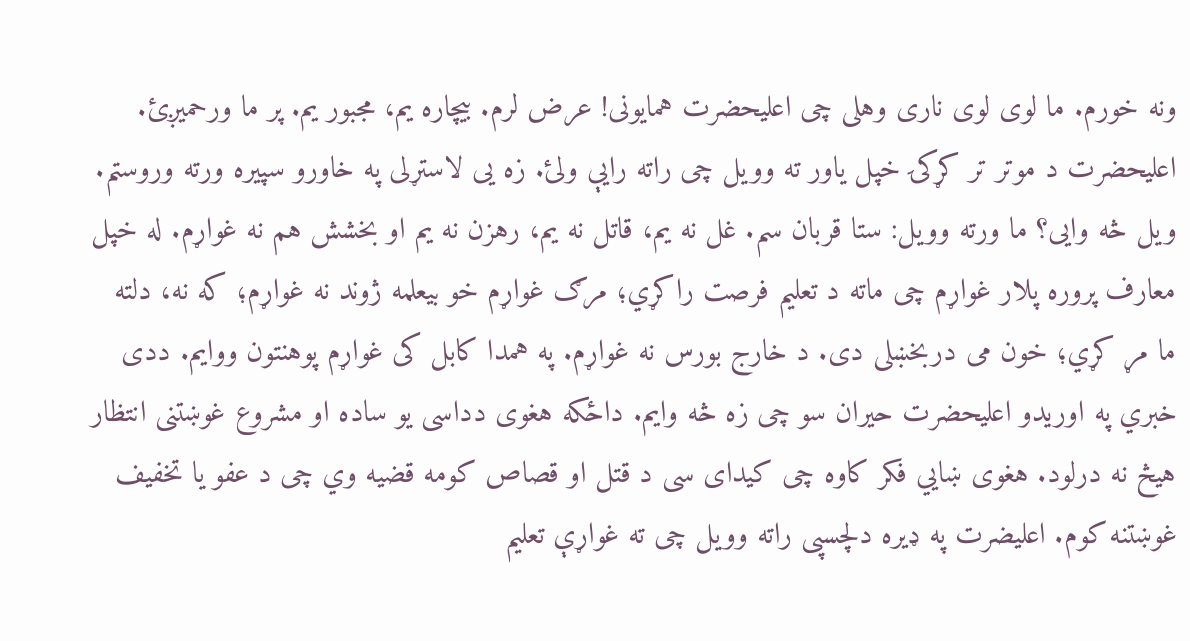ونه خورم. ما لوی لوی ناری وهلی چی اعلیحضرت همایونی! عرض لرم. بیچاره یم، مجبور یم. پر ما ورحمیږئ. اعلیحضرت د موتر تر کړکۍ خپل یاور ته وویل چی راته رایې ولئ. زه یی لاستړلی په خاورو سپیره ورته وروستم. ویل څه وایی؟ ما ورته وویل: ستا قربان سم. غل نه یم، قاتل نه یم، رهزن نه یم او بخشش هم نه غواړم. له خپل معارف پروره پلار غواړم چی ماته د تعلیم فرصت راکړي؛ مرګ غواړم خو بیعلمه ژوند نه غواړم؛ که نه، دلته ما مړ کړي؛ خون می دربخښلی دی. د خارج بورس نه غواړم. په همدا کابل کی غواړم پوهنتون ووایم. ددی خبري په اوریدو اعلیحضرت حیران سو چی زه څه وایم. داځکه هغوی دداسی یو ساده او مشروع غوښتنی انتظار هیڅ نه درلود. هغوی ښایي فکر کاوه چی کیدای سی د قتل او قصاص کومه قضیه وي چی د عفو یا تخفیف غوښتنه کوم. اعلیضرت په ډیره دلچسپی راته وویل چی ته غواړې تعلیم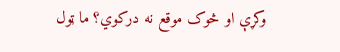وکړې او څوک موقع نه درکوي؟ ما ټول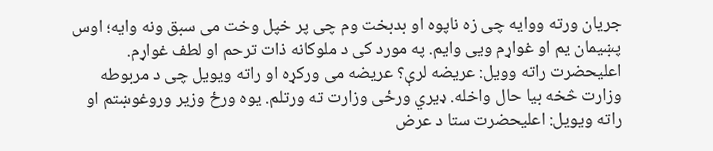جریان ورته ووایه چی زه ناپوه او بدبخت وم چی پر خپل وخت می سبق ونه وایه؛ اوس پښیمان یم او غواړم ویی وایم. په مورد کی د ملوکانه ذات ترحم او لطف غواړم. اعلیحضرت راته وویل: عریضه لرې؟ عریضه می ورکړه او راته ویویل چی د مربوطه وزارت څخه بیا حال واخله. ډیري ورځی وزارت ته ورتلم. یوه ورځ وزیر وروغوښتم او راته ویویل: اعلیحضرت ستا د عرض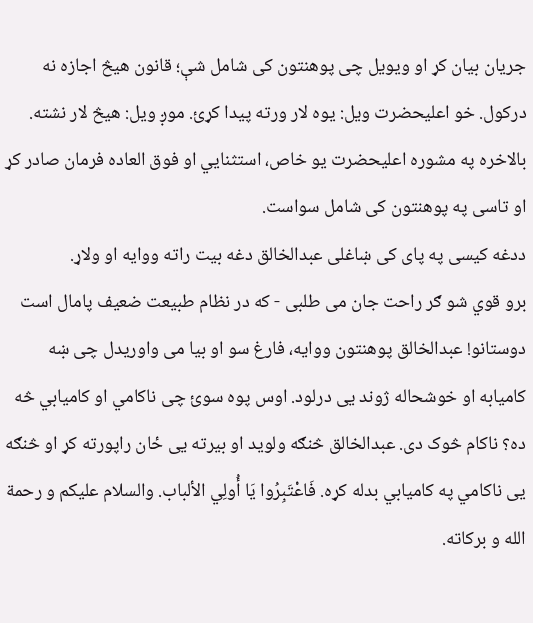جریان بیان کړ او ویویل چی پوهنتون کی شامل شې؛ قانون هیڅ اجازه نه درکول. خو اعلیحضرت ویل: یوه لار ورته پیدا کړئ. موږ ویل: هیڅ لار نشته. بالاخره په مشوره اعلیحضرت یو خاص، استثنایي او فوق العاده فرمان صادر کړ او تاسی په پوهنتون کی شامل سواست.
ددغه کیسی په پای کی ښاغلی عبدالخالق دغه بیت راته ووایه او ولاړ.
برو قوي شو ګر راحت جان می طلبی - که در نظام طبیعت ضعیف پامال است
دوستانو! عبدالخالق پوهنتون ووایه، فارغ سو او بیا می واوریدل چی ښه کامیابه او خوشحاله ژوند یی درلود. اوس پوه سوئ چی ناکامي او کامیابي څه ده؟ ناکام څوک دی. عبدالخالق څنګه ولوید او بیرته یی ځان راپورته کړ او څنګه یی ناکامي په کامیابي بدله کړه. فَاعْتَبِرُوا يَا أُولِي الألباب. والسلام علیکم و رحمة الله و برکاته.